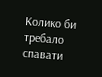Колико би требало спавати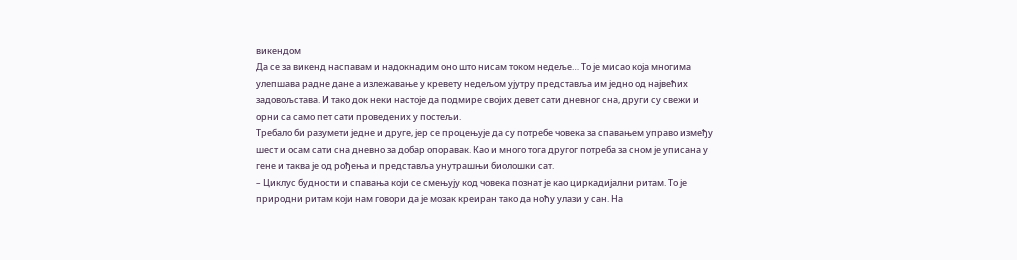викендом
Да се за викенд наспавам и надокнадим оно што нисам током недеље… То је мисао која многима улепшава радне дане а излежавање у кревету недељом ујутру представља им једно од највећих задовољстава. И тако док неки настоје да подмире својих девет сати дневног сна, други су свежи и орни са само пет сати проведених у постељи.
Требало би разумети једне и друге, јер се процењује да су потребе човека за спавањем управо између шест и осам сати сна дневно за добар опоравак. Као и много тога другог потреба за сном је уписана у гене и таква је од рођења и представља унутрашњи биолошки сат.
– Циклус будности и спавања који се смењују код човека познат је као циркадијални ритам. То је природни ритам који нам говори да је мозак креиран тако да ноћу улази у сан. На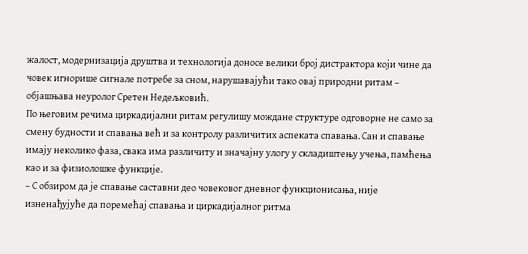жалост, модернизација друштва и технологија доносе велики број дистрактора који чине да човек игнорише сигнале потребе за сном, нарушавајући тако овај природни ритам – објашњава неуролог Сретен Недељковић.
По његовим речима циркадијални ритам регулишу мождане структуре одговорне не само за смену будности и спавања већ и за контролу различитих аспеката спавања. Сан и спавање имају неколико фаза, свака има различиту и значајну улогу у складиштењу учења, памћења као и за физиолошке функције.
– С обзиром да је спавање саставни део човековог дневног функционисања, није изненађујуће да поремећај спавања и циркадијалног ритма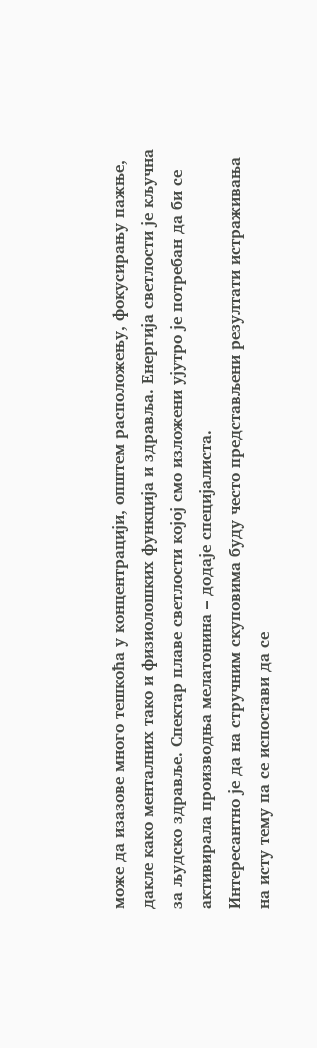може да изазове много тешкоћа у концентрацији, општем расположењу, фокусирању пажње, дакле како менталних тако и физиолошких функција и здравља. Енергија светлости је кључна за људско здравље. Спектар плаве светлости којој смо изложени ујутро је потребан да би се активирала производња мелатонина – додаје специјалиста.
Интересантно је да на стручним скуповима буду често представљени резултати истраживања на исту тему па се испостави да се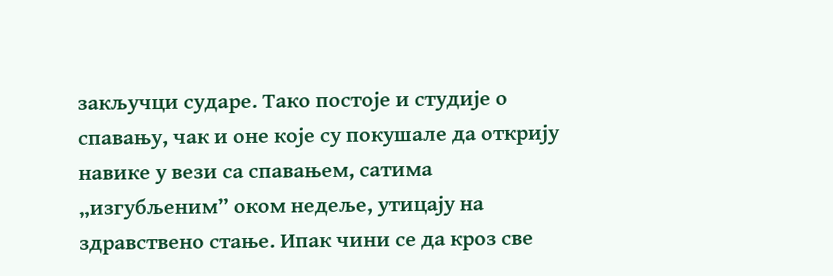закључци сударе. Тако постоје и студије о спавању, чак и оне које су покушале да открију навике у вези са спавањем, сатима „изгубљеним” оком недеље, утицају на здравствено стање. Ипак чини се да кроз све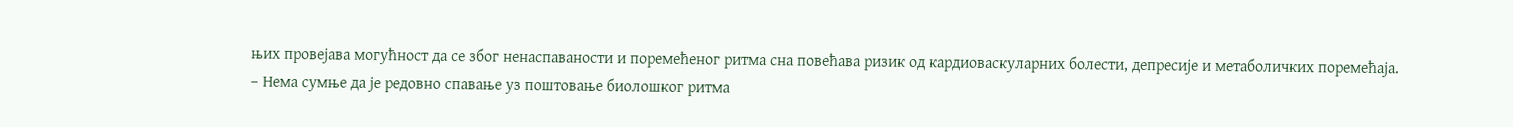њих провејава могућност да се због ненаспаваности и поремећеног ритма сна повећава ризик од кардиоваскуларних болести, депресије и метаболичких поремећаја.
– Нема сумње да је редовно спавање уз поштовање биолошког ритма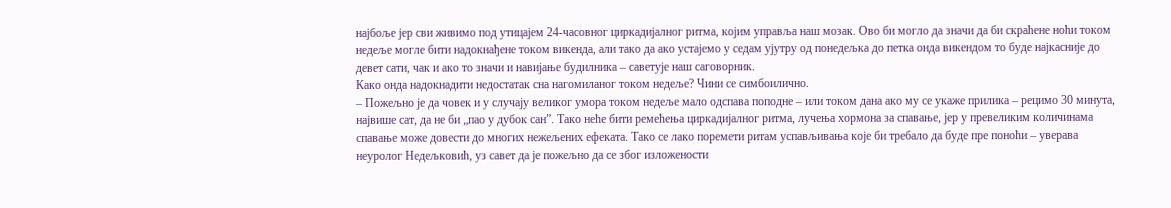најбоље јер сви живимо под утицајем 24-часовног циркадијалног ритма, којим управља наш мозак. Ово би могло да значи да би скраћене ноћи током недеље могле бити надокнађене током викенда, али тако да ако устајемо у седам ујутру од понедељка до петка онда викендом то буде најкасније до девет сати, чак и ако то значи и навијање будилника – саветује наш саговорник.
Како онда надокнадити недостатак сна нагомиланог током недеље? Чини се симбоилично.
– Пожељно је да човек и у случају великог умора током недеље мало одспава поподне – или током дана ако му се укаже прилика – рецимо 30 минута, највише сат, да не би „пао у дубок сан”. Тако неће бити ремећења циркадијалног ритма, лучења хормона за спавање, јер у превеликим количинама спавање може довести до многих нежељених ефеката. Тако се лако поремети ритам успављивања које би требало да буде пре поноћи – уверава неуролог Недељковић, уз савет да је пожељно да се због изложености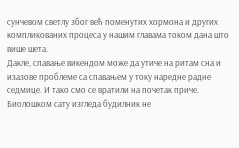сунчевом светлу због већ поменутих хормона и других компликованих процеса у нашим главама током дана што више шета.
Дакле, спавање викендом може да утиче на ритам сна и изазове проблеме са спавањем у току наредне радне седмице. И тако смо се вратили на почетак приче. Биолошком сату изгледа будилник не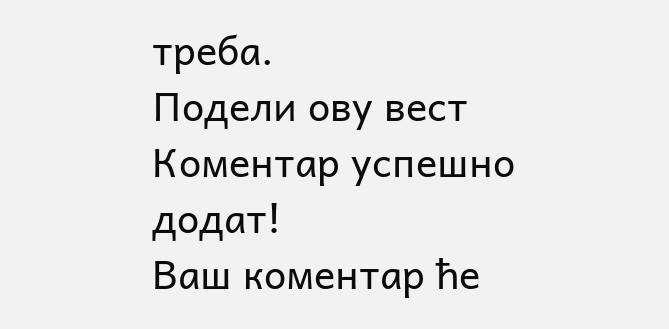треба.
Подели ову вест
Комeнтар успeшно додат!
Ваш комeнтар ћe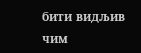бити видљив чим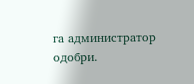га администратор одобри.